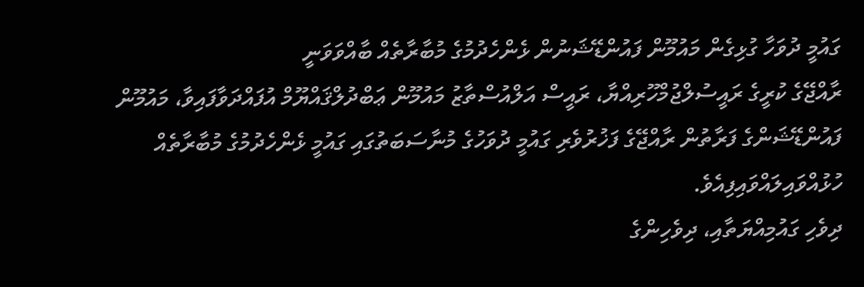ގައުމީ ދުވަހާ ގުޅިގެން މައުމޫން ފައުންޑޭޝަނުން ޅެންހެދުމުގެ މުބާރާތެއް ބާއްވަވަނީ
ރާއްޖޭގެ ކުރީގެ ރައީސުލްޖުމްހޫރިއްޔާ، ރައީސް އަލްއުސްތާޒު މައުމޫން ޢަބްދުލްޤައްޔޫމް އުފައްދަވާފައިވާ، މައުމޫން ފައުންޑޭޝަންގެ ފަރާތުން ރާއްޖޭގެ ފަޚުރުވެރި ގައުމީ ދުވަހުގެ މުނާސަބަތުގައި ގައުމީ ޅެންހެދުމުގެ މުބާރާތެއް ހުޅުއްވައިލައްވައިފިއެވެ.
ދިވެހި ގައުމިއްޔަތާއި، ދިވެހިންގެ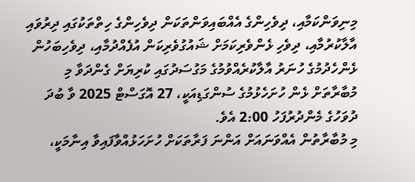މިނިވަންކަމާއި، ދިވެހިންގެ އެއްބައިވަންތަކަން ދިވެހިންގެ ހިތްތަކުގައި ދިރުވައި އާލާކުރުމާއި، ދިވެހި ޅެންވެރިކަމަށް ޝައުގުވެރިކަން އުފެއްދުމާއި، ދިވެހިބަހުން ޅެންހެދުމުގެ ހުނަރު އާލާކުރެއްވުމުގެ މަގުސަދުގައި ކުރިޔަށް ގެންދަވާ މި މުބާރާތަށް ޅެން ހުށަހެޅުމުގެ ސުންގަޑިއަކީ، 27 އޮގަސްޓް 2025 ވާ ބުދަ ދުވަހުގެ މެންދުރުފަހު 2:00 އެވެ.
މި މުބާރާތުން އެއްވަނައަށް އަންނަ ފަރާތަކަށް ހުށަހަޅުއްވާފައިވާ އިނާމަކީ،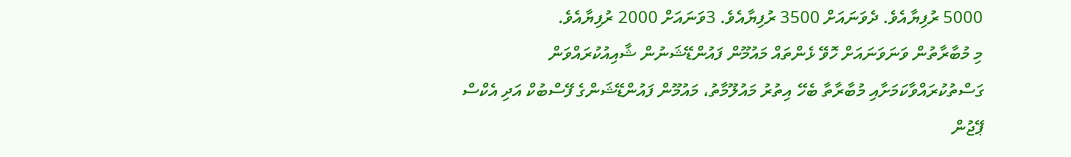5000 ރުފިޔާއެވެ. ދެވަނައަށް 3500 ރުފިޔާއެވެ. 3ވަނައަށް 2000 ރުފިޔާއެވެ.
މި މުބާރާތުން ވަނަވަނައަށް ހޮވޭ ޅެންތައް މައުމޫން ފައުންޑޭޝަނުން ޝާއިއުކުރައްވަން ގަސްތުކުރައްވާކަމަށާއި މުބާރާތާ ބެހޭ އިތުރު މައުލޫމާތު، މައުމޫން ފައުންޑޭޝަންގެ ފޭސްބުކް އަދި އެކްސް ޕޭޖުން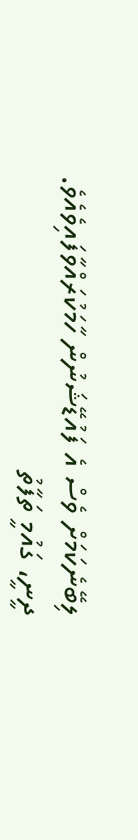ލިބޭނެކަމަށް ވެސް އެ ފައުޑޭޝަނުން ހާމަކުރައްވާފައިވެއެވެ.
ދީނީ، ގައުމީ ތަފާތު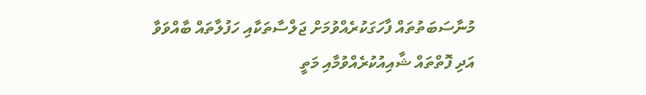މުނާސަބަތުތައް ފާހަގަކުރެއްވުމަށް ޖަލްސާތަކާއި ހަފުލާތައް ބާއްވަވާ އަދި ފޮތްތައް ޝާއިއުކުރެއްވުމާއި މަތީ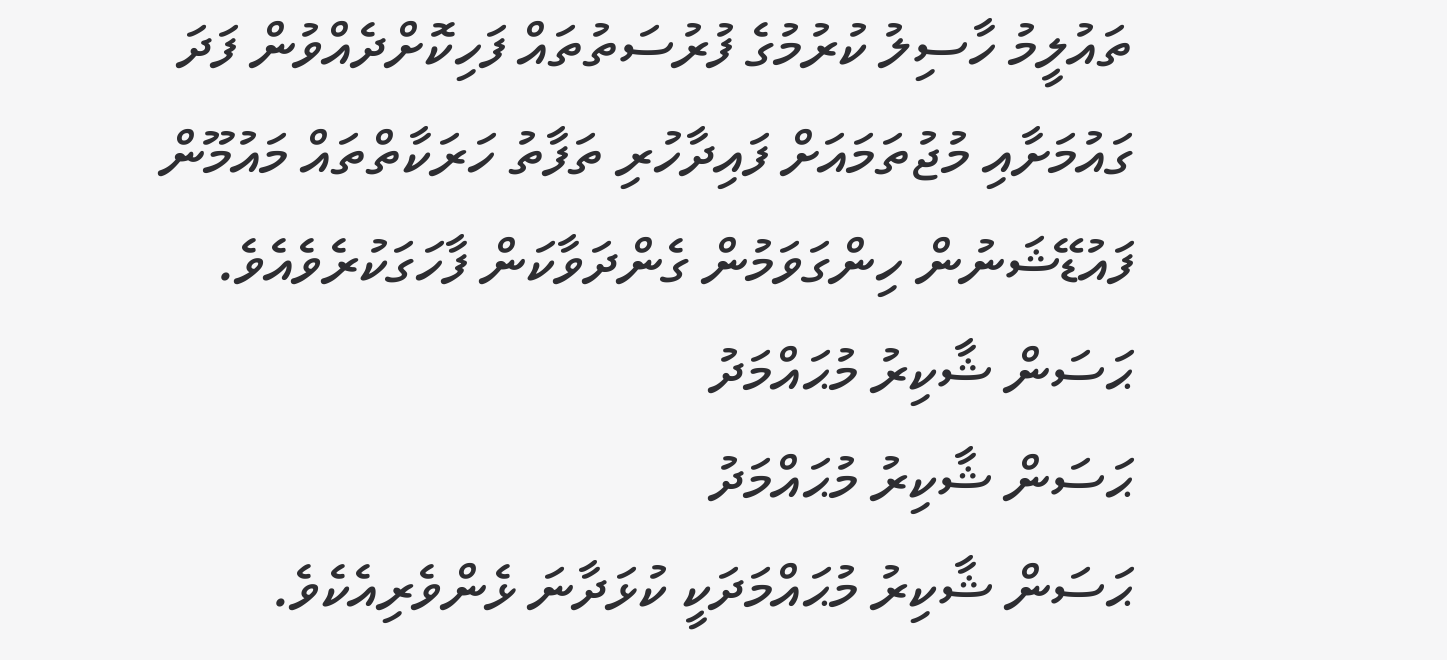ތައުލީމު ހާސިލު ކުރުމުގެ ފުރުސަތުތައް ފަހިކޮށްދެއްވުން ފަދަ ގައުމަށާއި މުޖުތަމައަށް ފައިދާހުރި ތަފާތު ހަރަކާތްތައް މައުމޫން ފައުޑޭޝަނުން ހިންގަވަމުން ގެންދަވާކަން ފާހަގަކުރެވެއެވެ.
ޙަސަން ޝާކިރު މުޙައްމަދު
ޙަސަން ޝާކިރު މުޙައްމަދު
ޙަސަން ޝާކިރު މުޙައްމަދަކީ ކުޅަދާނަ ޅެންވެރިއެކެވެ.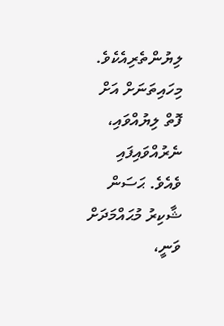ލިޔުންތެރިއެކެވެ. މިހައިތަނަށް އަށް ފޮތް ލިޔުއްވައި، ނެރުއްވައިފައި ވެއެވެ. ޙަސަން ޝާކިރު މުޙައްމަދަށް ވަނީ،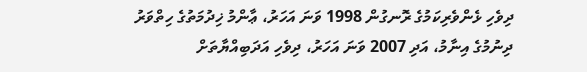ދިވެހި ޅެންވެރިކަމުގެ ރޮނގުން 1998 ވަނަ އަހަރު، ޢާންމު ޚިދުމަތުގެ ހިތްވަރު ދިނުމުގެ އިނާމު، އަދި 2007 ވަނަ އަހަރު، ދިވެހި އަދަބިއްޔާތަށް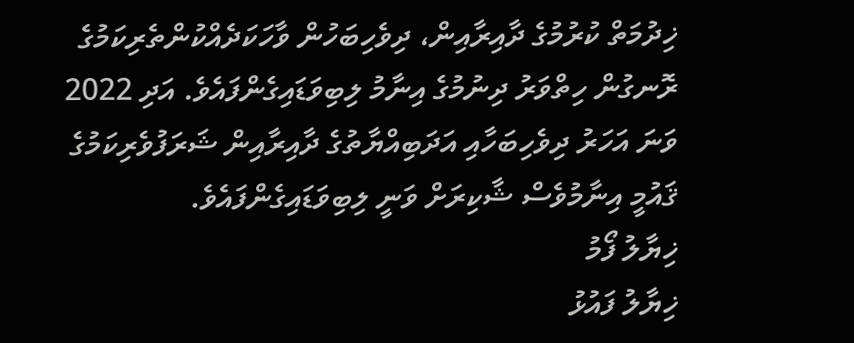ޚިދުމަތް ކުރުމުގެ ދާއިރާއިން، ދިވެހިބަހުން ވާހަކަދެއްކުންތެރިކަމުގެ ރޮނގުން ހިތްވަރު ދިނުމުގެ އިނާމު ލިބިވަޑައިގެންފައެވެ. އަދި 2022 ވަނަ އަހަރު ދިވެހިބަހާއި އަދަބިއްޔާތުގެ ދާއިރާއިން ޝަރަފުވެރިކަމުގެ ޤައުމީ އިނާމުވެސް ޝާކިރަށް ވަނީ ލިބިވަޑައިގެންފައެވެ.
ޚިޔާލު ފޯމު
ޚިޔާލު ފައުޅު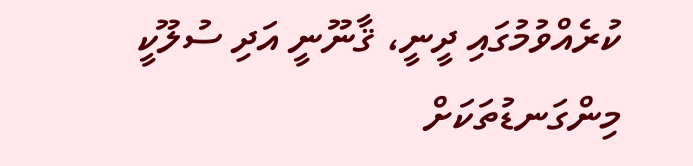ކުރެއްވުމުގައި ދީނީ، ޤާނޫނީ އަދި ސުލޫކީ މިންގަނޑުތަކަށް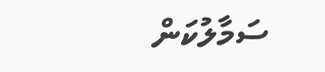ސަމާލުކަން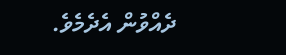ދެއްވުން އެދެމެވެ.